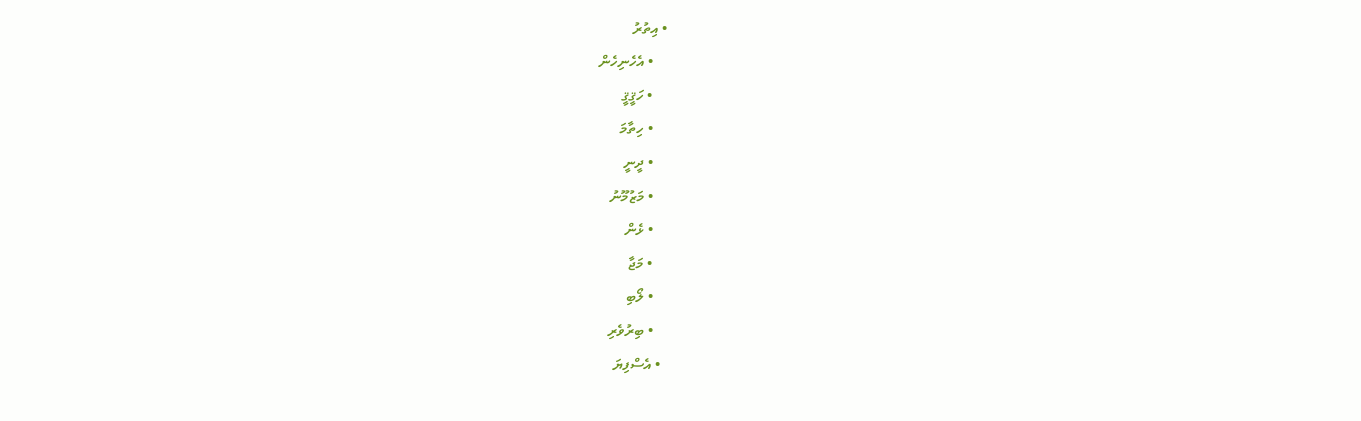• އިތުރު
    • އެހެނިހެން
    • ހަޤީޤީ
    • ހިތާމަ
    • ދީނީ
    • މަޒުމޫނު
    • ޅެން
    • މަޖާ
    • ލޯބި
    • ބިރުވެރި
  • އެސްފިޔަ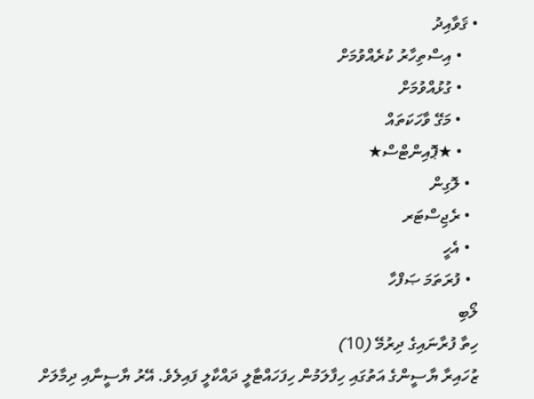• ޤަވާއިދު
    • އިސްތިހާރު ކުރެއްވުމަށް
    • ގުޅުއްވުމަށް
    • މަގޭ ވާހަކަތައް
    • ★ޕޮއިންޓްސް★
  • ލޮގިން
  • ރެޖިސްޓަރ
  • އެހީ
  • ފުރަތަމަ ޞަފްހާ
ލޯބި
ހިތާ ފުރާނައިގެ ދިރުމޭ (10)
ޒުހައިރާ ޔާސީންގެ އަތުގައި ހިފާލަމުން ހިފަހައްޓާލީ ދައްކާލީ ފައިލެވެ. އޭރު ޔާސީނާއި ދިމާލަށް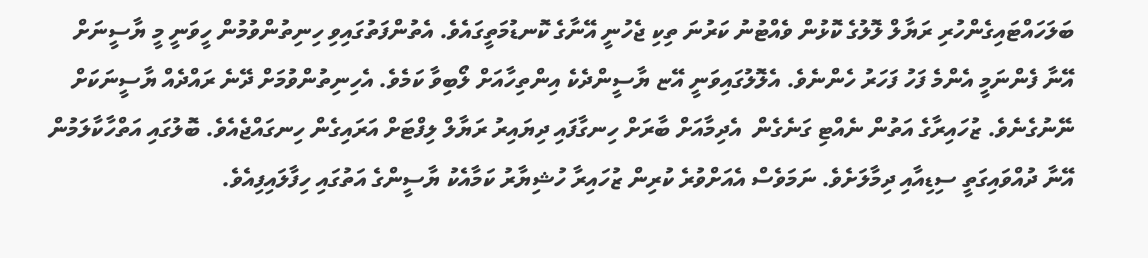ބަލަހައްޓައިގެންހުރި ރަޔާލް ލޮލުގެ ކޮޅުން ވެއްޓުނު ކަރުނަ ތިކި ޖެހުނީ އޭނާގެ ކޮނޑުމަތީގައެވެ. އެތުންފަތުގައިވި ހިނިތުންވުމުން ހީވަނީ މީ ޔާސީނަށް އޭނާ ފެންނަމީ އެންމެ ފަހު ފަހަރު ހެންނެވެ. އެލޮލުގައިވަނީ އޭޏ ޔާސީންދެކެ އިންތިހާއަށް ލޯބިވާ ކަމެވެ. އެހިނިތުންވުމަށް ދޭނެ ރައްދެއް ޔާސީނަކަށް ނޭނުގެނެވެ. ޒުހައިރާގެ އަތުން ނެއްޓި ގަނެގެން  އެދިމާއަށް ބާރަށް ހިނގާފައި ދިޔައިރު ރަޔާލް ލިފްޓަށް އަރައިގެން ހިނގައްޖެއެވެ. ބޮލުގައި އަތްހާކާލަމުން އޭނާ ދުއްވައިގަތީ ސިޑިއާއި ދިމާލަށެވެ. ނަމަވެސް އެއަށްވުރެ ކުރިން ޒުހައިރާ ހުޝިޔާރު ކަމާއެކު ޔާސީންގެ އަތުގައި ހިފާލައިފިއެވެ.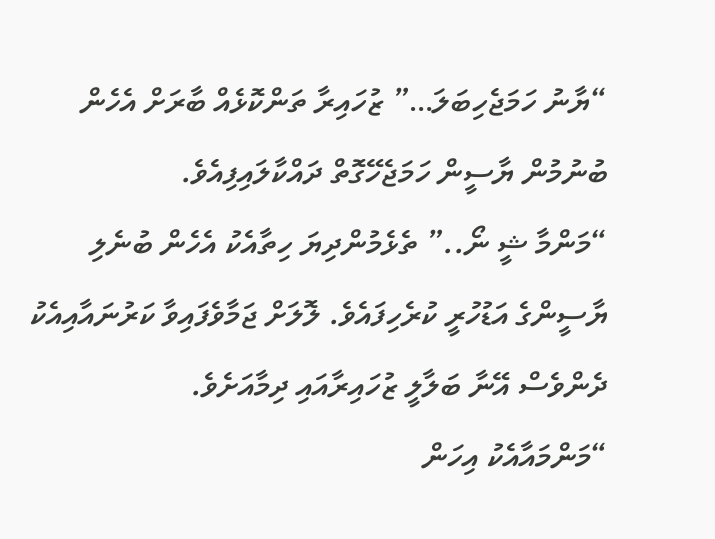“ޔާނު ހަމަޖެހިބަލަ…” ޒުހައިރާ ތަންކޮޅެއް ބާރަށް އެހެން ބުނުމުން ޔާސީން ހަމަޖެހޭގޮތް ދައްކާލައިފިއެވެ.
“މަންމާ ޝީ ނޯ..” ތެޅެމުންދިޔަ ހިތާއެކު އެހެން ބުނެލި ޔާސީންގެ އަޑުހުރީ ކުރެހިފައެވެ. ލޮލަށް ޖަމާވެފައިވާ ކަރުނައާއިއެކު ދެންވެސް އޭނާ ބަލާލީ ޒުހައިރާއައި ދިމާއަށެވެ.
“މަންމައާއެކު އިހަން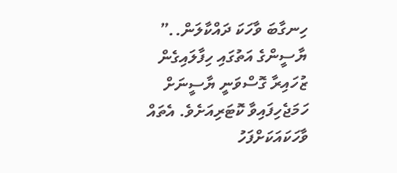ހިނގާބަ ވާހަކަ ދައްކާލަން..” ޔާސީންގެ އަތުގައި ހިފާލައިގެން ޒުހައިރާ ގޮސްވަނީ ޔާސީނަށް ހަމަޖެހިފައިވާ ކޮޓަރިއަށެވެ. އެތައް ވާހަކައަކަށްފަހު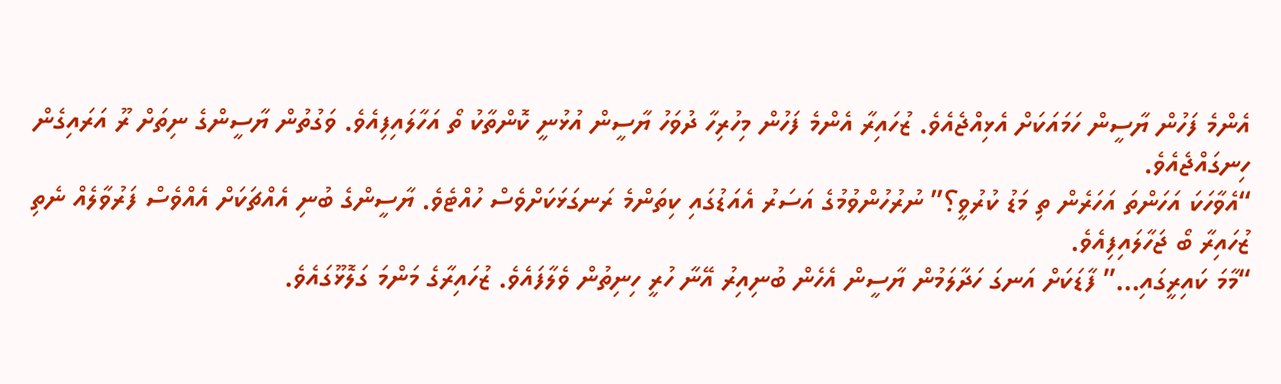އެންމެ ފަހުން ޔާސީން ހަމައަކަށް އެޅިއްޖެއެވެ. ޒުހައިރާ އެންމެ ފަހުން މިހުރިހާ ދުވަހު ޔާސީން އުޅުނީ ކޮންތާކު ތޯ އަހާލައިފިއެވެ. ވަގުތުން ޔާސީންގެ ނިތަށް ރޫ އަރައިގެން ހިނގައްޖެއެވެ.
“އެވާހަކަ އަހަންތަ އަހަރެން ތި މަޑު ކުރުވީ؟” ނުރުހުންވުމުގެ އަސަރު އެއަޑުގައި ކިތަންމެ ރަނގަޅަކަށްވެސް ހުއްޓެވެ. ޔާސީންގެ ބުނި އެއްޗަކަށް އެއްވެސް ފަރުވާލެއް ނެތި ޒުހައިރާ ބޯ ޖަހާލައިފިއެވެ.
“މާމަ ކައިރީގައި…” ފާޑަކަށް އަނގަ ހަދާލަމުން ޔާސީން އެހެން ބުނިއިރު އޭނާ ހުރީ ހިނިތުން ވެލާފައެވެ. ޒުހައިރާގެ މަންމަ ގަލޮޅޫގައެވެ.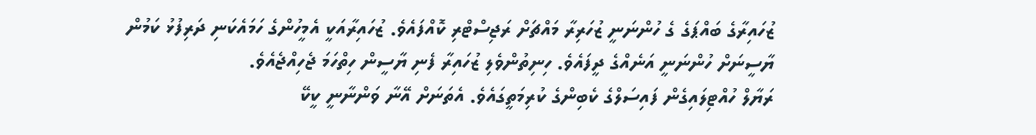ޒުހައިރާގެ ބައްޕަގެ ގެ ހުންނަނީ ޒުހަރިރާ މައްޗަށް ރަޖިސްޓްރި ކޮއްފައެވެ. ޒުހައިރާއަކީ އެމީހުންގެ ހަމައެކަނި ދަރިފުޅު ކަމުން ޔާސީނަށް ހުންނަނީ އަނެއްގެ ދީފައެވެ. ހިނިތުންވެލި ޒުހައިރާ ފެނި ޔާސީން ހިތްހަމަ ޖެހިއްޖެއެވެ.
ރަޔާލް ހުއްޓިލައިގެން ފައިސަލްގެ ކެބިންގެ ކުރިމަތީގައެވެ. އެތަނަށް އޭނާ ވަންނާނީ ކީކޭ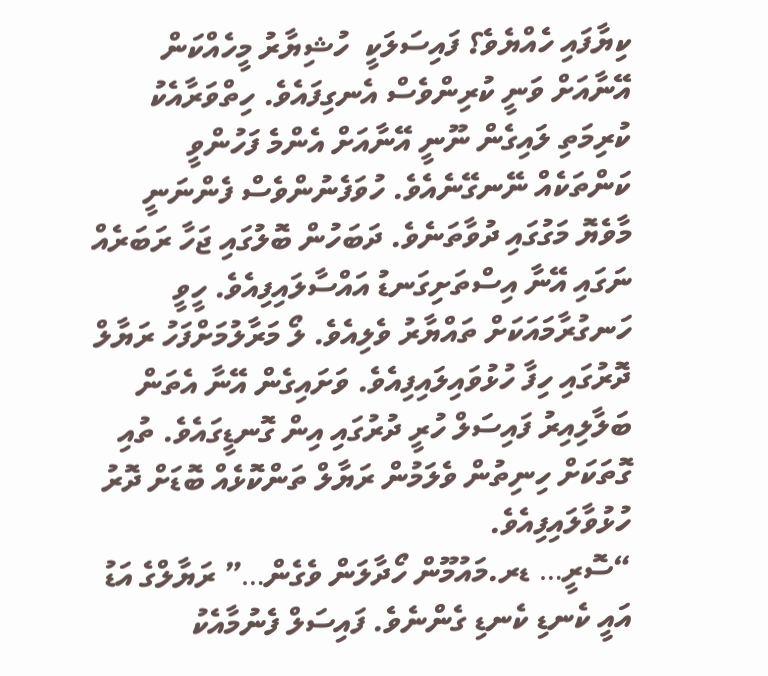ކިޔާފައި ހެއްޔެވެ؟ ފައިސަލަކީ  ހުޝިޔާރު މީހެއްކަން އޭނާއަށް ވަނީ ކުރިންވެސް އެނގިފައެވެ. ހިތްވަރާއެކު ކުރިމަތި ލައިގެން ނޫނީ އޭނާއަށް އެންމެ ފަހުންވީ ކަންތަކެއް ނޭނގޭނެއެވެ. ހުވަފެނުންވެސް ފެންނަނީ މާވެޔޮ މަގުގައި ދުވާތަނެވެ. ދަބަހުން ބޮލުގައި ޖަހާ ރަބަރެއް ނަގައި އޭނާ އިސްތަށިގަނޑު އައްސާލައިފިއެވެ. ހީވީ ހަނގުރާމައަކަށް ތައްޔާރު ވެލިއެވެ. ލޯ މަރާލުމަށްފަހު ރަޔާލް ދޮރުގައި ހިފާ ހުޅުވައިލައިފިއެވެ. ވަށައިގެން އޭނާ އެތަން ބަލާލިއިރު ފައިސަލް ހުރީ ދުރުގައި އިން ގޮނޑީގައެވެ. ތުއި ގޮތަކަށް ހިނިތުން ވެލަމުން ރަޔާލް ތަންކޮޅެއް ބޮޑަށް ދޮރު ހުޅުވާލައިފިއެވެ.
“ސޮރީ… ޑރ.މައުމޫން ހޯދާލަން ވެގެން…” ރަޔާލްގެ އަޑު އައީ ކެނޑި ކެނޑި ގެންނެވެ. ފައިސަލް ފެނުމާއެކު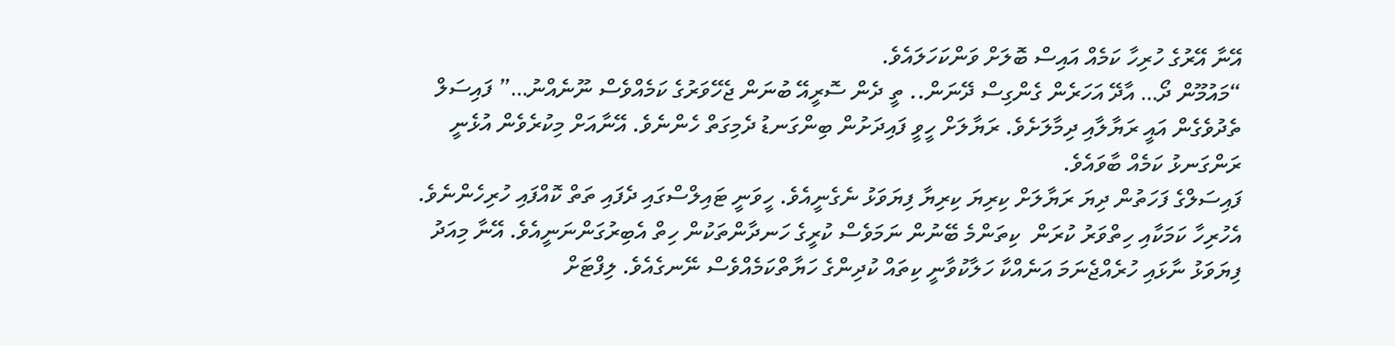އޭނާ އޭރުގެ ހުރިހާ ކަމެއް އައިސް ބޮލަށް ވަންކަހަލައެވެ.
“މައުމޫން ދޯ… އާދޭ އަހަރެން ގެންގިސް ދޭނަން.. ތީ ދެން ސޮރީއޭ ބުނަން ޖެހޭވަރުގެ ކަމެއްވެސް ނޫނެއްނު…” ފައިސަލް ތެދުވެގެން އައީ ރަޔާލާއި ދިމާލަށެވެ. ރަޔާލަށް ހީވީ ފައިދަށުން ބިންގަނޑު ދެމިގަތް ހެންނެވެ. އޭނާއަށް މިކުރެވެން އުޅެނީ ރަންގަނޅު ކަމެއް ބާވައެވެ.
ފައިސަލްގެ ފަހަތުން ދިޔަ ރަޔާލަށް ކިރިޔަ ކިރިޔާ ފިޔަވަޅު ނެގެނީއެވެ. ހީވަނީ ޓައިލްސްގައި ދެފައި ތަތް ކޮއްފައި ހުރިހެންނެވެ. އެހުރިހާ ކަމަކާއި ހިތްވަރު ކުރަން  ކިތަންމެ ބޭނުން ނަމަވެސް ކުރީގެ ހަނދާންތަކުން ހިތް އެބިރުގަންނަނީއެވެ. އޭނާ މިއަދު ފިޔަވަޅު ނާޅައި ހުރެއްޖެނަމަ އަނެއްކާ ހަލާކުވާނީ ކިތައް ކުދިންގެ ހަޔާތްކަމެއްވެސް ނޭނގެއެވެ. ލިފްޓަށް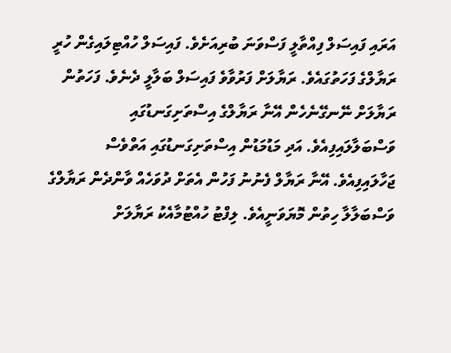އަރައި ފައިސަލް ފިއްތާލީ ފަސްވަނަ ބުރިއަށެވެ. ފައިސަލް ހުއްޓިލައިގެން ހުރީ ރަޔާލްގެ ފަހަތުގައެވެ. ރަޔާލަށް ފަރުވާވެ ފައިސަލް ބަލާލީ ދެނެވެ. ފަހަތުން ރަޔާލަށް ނޭނގޭނެހެން އޭނާ ރަޔާލްގެ އިސްތަށިގަނޑުގައި ވަސްބަލާލައިފިއެވެ. އަދި މަޑުމަޑުން އިސްތަށިގަނޑުގައި އަތްވެސް ޖަހާލައިފިއެވެ. އޭނާ ރަޔާލް ފެނުނު ފަހުން އެތަށް ދުވަހެއް ވާންދެން ރަޔާލްގެ ވަސްބަލާލާ ހިތުން މޮޔަވަނީއެވެ. ލިފްޓު ހުއްޓުމާއެކު ރަޔާލަށް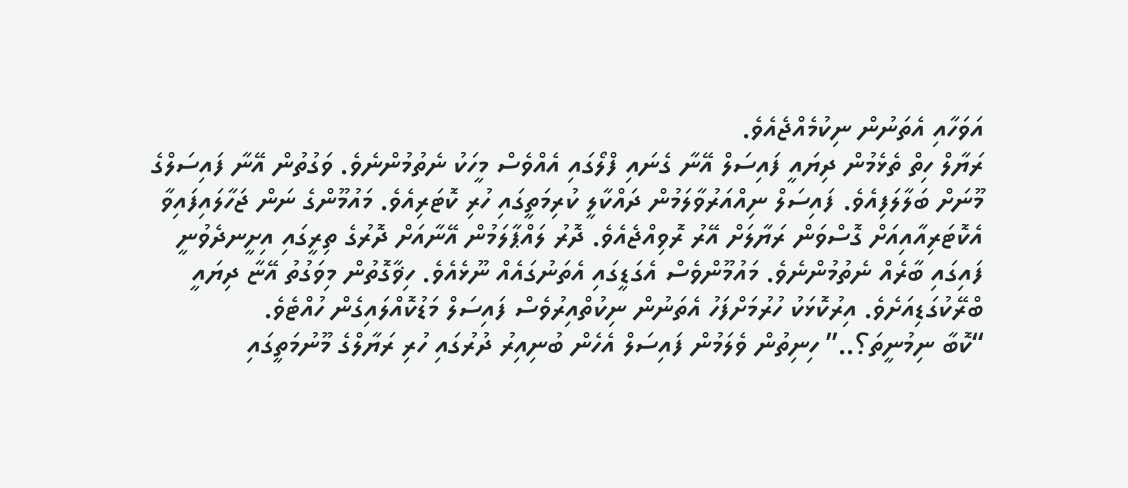އަވަހާއި އެތަނުން ނިކުމެއްޖެއެވެ.
ރަޔާލް ހިތް ތެޅެމުން ދިޔައީ ފައިސަލް އޭނާ ގެނައި ފްލޯގައި އެއްވެސް މީހަކު ނެތުމުންނެވެ. ވަގުތުން އޭނާ ފައިސަލްގެ މޫނަށް ބަލާލަފިއެވެ. ފައިސަލް ނިއްއަރުވާލަމުން ދައްކާލީ ކުރިމަތީގައި ހުރި ކޮޓަރިއެވެ. މައުމޫންގެ ނަން ޖަހާލައިފައިވާ އެކޮޓަރިއާއިއަށް ގޮސްވަން ރަޔާލަށް އޭރު ރޮވިއްޖެއެވެ. ދޮރު ލައްޕާލަމުން އޭނާއަށް ދޮރުގެ ތިރީގައި އިށީނދެވުނީ ފައިގައި ބާރެއް ނެތުމުންނެވެ. މައުމޫންވެސް އެގަޑީގައި އެތަނުގައެއް ނޫޅެއެވެ. ހިޥާގޮތުން މިވަގުތު އޭޏާ ދިޔައީ ބްރޭކުގަޑިއަށެވެ. އިރުކޮޅަކު ހުރުމަށްފަހު އެތަނުން ނިކުތްއިރުވެސް ފައިސަލް މަޑުކޮއްލައިގެން ހުއްޓެވެ.
“ކޮބާ ނިމުނީތަ؟..” ހިނިތުން ވެލަމުން ފައިސަލް އެހެން ބުނިއިރު ދުރުގައި ހުރި ރަޔާލްގެ މޫނުމަތީގައި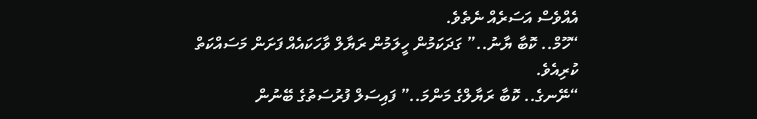އެއްވެސް އަސަރެއް ނެތެވެ.
“ހޫމް.. ކޮބާ ޔާނު..” ގަދަކަމުން ހީލަމުން ރަޔާލް ވާހަކައެއް ފަށަން މަސައްކަތް ކުރިއެވެ.
“ނޭނގެ.. ކޮބާ ރަޔާލްގެ މަންމަ..” ފައިސަލް ފުރުސަތުގެ ބޭނުން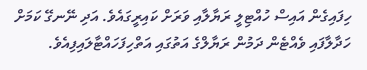ހިފައިގެން އައިސް ހުއްޓިލީ ރަޔާލާއި ވަރަށް ކައިރީގައެވެ. އަދި ނޭނގޭ ކަމަށް ހަދާލާފައި ވެއްޓެން ދަމުން ރަޔާލްގެ އަތުގައި އަތްހިފަހައްޓާލައިފިއެވެ.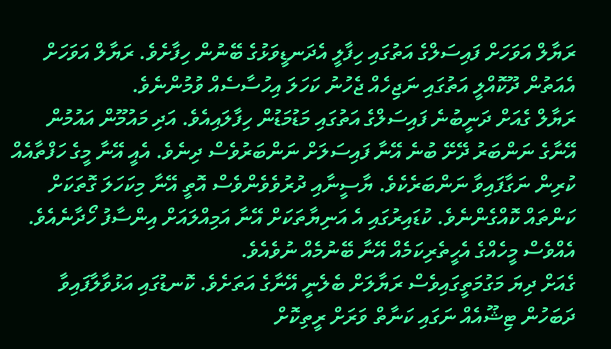ރަޔާލް އަވަހަށް ފައިސަލްގެ އަތުގައި ހިފާލީ އެދަނޑީވަޅުގެ ބޭނުން ހިފާށެވެ. ރަޔާލް އަވަހަށް އެއަތުން ދޫކޮއްލީ އަތުގައި ނަޖިހެއް ޖެހުނު ކަހަލަ އިހުސާސެއް ވުމުންނެވެ.
ރަޔާލް ގެއަށް ދަނީބުނެ ފައިސަލްގެ އަތުގައި މަޑުމަޑުން ހިފާލައިއެވެ. އަދި މައުމޫން އައުމުން އޭނާގެ ނަންބަރު ދޭށޭ ބުނެ އޭނާ ފައިސަލަށް ނަންބަރުވެސް ދިނެވެ. އެއީ އޭނާ މީގެ ހަފްތާއެއް ކުރިން ނަގާފައިވާ ނަންބަރެކެވެ. ޔާސީނާއި ދުރުވެވެންވެސް އޮތީ އޭނާ މިކަހަލަ ގޮތަކަށް ކަންތައް ކޮއްގެންނެވެ. ކުޑައިރުގައި އެ އަނިޔާތަކަށް އޭނާ އަމިއްލައަށް އިންސާފު ހޯދާނެއެވެ. އެއްވެސް މީހެއްގެ އެހީތެރިކަމެއް އޭނާ ބޭނުމެއް ނުވެއެވެ.
ގެއަށް ދިޔަ މަގުމަތީގައިވެސް ރަޔާލަށް ބެލެނީ އޭނާގެ އަތަށެވެ. ކޮނޑުގައި އަޅުވާލާފައިވާ ދަބަހުން ޓިޝޫއެއް ނަގައި ކަނާތް ވަރަށް ރީތިކޮށް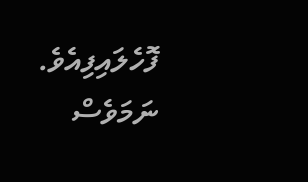ފޮހެލައިފިއެވެ. ނަމަވެސް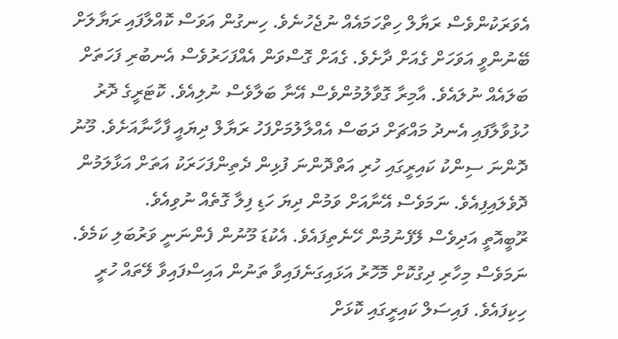އެވަރަކުންވެސް ރަޔާލް ހިތްހަމައެއް ނުޖެހުނެވެ. ހިނގުން އަވަސް ކޮއްލާފައި ރަޔާލަށް ބޭނުންވީ އަވަހަށް ގެއަށް ދާށެވެ. ގެއަށް ގޮސްވަން އެއްފަހަރުވެސް އެނބުރި ފަހަތަށް ބަލައެއް ނުލައެވެ. އާމިރާ ގޮވާލުމުންވެސް އޭނާ ބަލާވެސް ނުލިއެވެ. ކޮޓަރީގެ ދޮރު ހުޅުވާލާފައި އެނދު މައްޗަށް ދަބަސް އެއްލާލުމަށްފަހު ރަޔާލް ދިޔައީ ފާހާނާއަށެވެ. މޫނު ދޮންނަ ސިންކު ކައިރީގައި ހުރި އަތްދޮންނަ ފުޅިން ދެތިންފަހަރަކު އަތަށް އަޅާލަމުން ދޮވެލައިފިއެވެ. ނަމަވެސް އޭނާއަށް ވަމުން ދިޔަ ހަޑި ފިލާ ގޮތެއް ނުވިއެވެ.
ރޫބީއޮތީ އަދިވެސް ލޭފެނުމުން ހޭނެތިފައެވެ. އެކުޑަ މޫނުން ފެންނަނީ ވަރުބަލި ކަމެވެ. ނަމަވެސް މިހާރި ދިގުކޮށް މޮހޮރު އަޅައިގަނެފައިވާ ތަނުން އައިސްފައިވާ ލޭތައް ހުރީ ހިކިފައެވެ. ފައިސަލް ކައިރީގައި ކޮޅަށް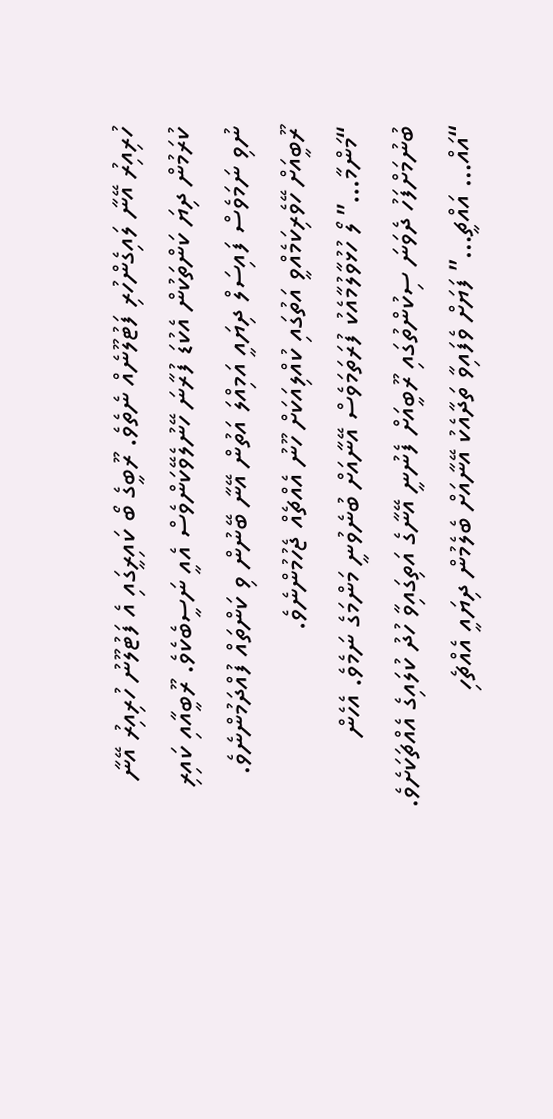ހުރިއިރު އޭނާ ލައިގެންހުރި ފަޓުލޫނެއް ނެތެވެ. ރޫބީގެ ބޯ ކައިރީގައި އެ ފަޓުލޫނު ހުރިއިރު އޭނާ ކުރަމުން ދިޔަ ކަންތަކުން އެކުޑަ ފުރާނަ ހޭނުލެވޭކަންވެސް އެއީ ނަސީބެކެވެ. ރޫބީއާއި ކައިރި ނުވި ނަމަވެސް ފައިސަލް ދިޔައީ އަމިއްލަ އަތުން އޭނާ ބޭނުން ވި ކަންތައް ފުއްދަމުންނެވެ. ރޫބީއަށް ހޭވެރިކަމެއްވީ އަތުގައި ކުއްލިއަކަށް ހޫނު އެއްޗެއް ޖެހުމުންނެވެ.
“މަންމާ…” ލޯ ހުޅުވާލުމާއެކު ފުރަތަމަވެސް އޭނާއަށް ބުނެވުނީ މަންމަގެ ނަމެވެ. އެހެން ބުނުމަށްފަހު ދެވަނަ ސިކުންތުގައި ރޫބީއަށް ފެނުނީ އޭނާގެ އަތިގައިވާ ހުދު ކުލައިގެ އެއްޗަކަށެވެ.
“އައް… އައްޗީ…” ފަޔަށް ވެފައިވާ ތަދާއެކު އޭނާއަށް ބެލެމުން ދިޔައީ އެއްޗެހި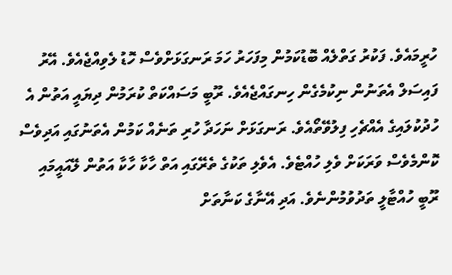ހުރީމައެވެ. ފަކުރު ގަތްލެއް ބޮޑުކަމުން މިފަހަރު ހަމަ ރަނގަޅަށްވެސް ހޮޑު ލެވިއްޖެއެވެ. އޭރު ފައިސަލް އެތަނުން ނިކުމެގެން ހިނގައްޖެއެވެ. ރޫބީ މަސައްކަތް ކުރަމުން ދިޔައީ އަތުން އެ ހުދުކުލައިގެ އެއްޗެހި ފިލުވޭތޯއެވެ. ރަނގަޅަށް ނަހަދާ ހުރި ތަނެއް ކަމުން އެތަނުގައި އަދިވެސް ކޮންމެވެސް ވަރަކަށް ވެލި ހުއްޓެވެ. އެވެލި ތަކުގެ ތެރޭގައި އަތް ހާކާ ހާކާ އަތުން ލޭއައީމައި ރޫބީ ހުއްޓާލީ ތަދުވުމުންނެވެ. އަދި އޭނާގެ ކަނާތަށް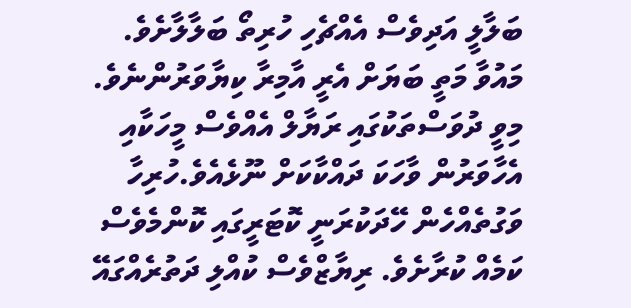ބަލާލީ އަދިވެސް އެއްޗެހި ހުރިތޯ ބަލާލާށެވެ.
މައުވާ މަތީ ބަޔަށް އެރީ އާމިރާ ކިޔާވަރުންނެވެ. މިވީ ދުވަސްތަކުގައި ރަޔާލް އެއްވެސް މީހަކާއި އެހާވަރުން ވާހަކަ ދައްކާކަށް ނޫޅެއެވެ.ހުރިހާ ވަގުތެއްހެން ހޭދަކުރަނީ ކޮޓަރީގައި ކޮންމެވެސް ކަމެއް ކުރާށެވެ. ރިޔާޒްވެސް ކުއްލި ދަތުރެއްގައޭ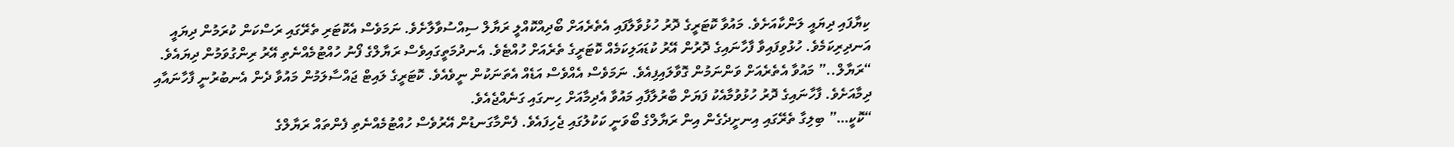ކިޔާފައި ދިޔައީ ލަންކާއަށެވެ. މައުވާ ކޮޓަރީގެ ދޮރު ހުޅުވާލާފައި އެތެރެއަށް ބޯދިއްކޮއްލީ ރަޔާލް ސިއްސުވާލާށެވެ. ނަމަވެސް އެކޮޓަރި ތެރޭގައި ރަސްކަން ކުރަމުން ދިޔައީ އަނދިރިކަމެވެ. ހުޅުވިފައިވާ ފާހާނައިގެ ދޮރުން އޭރު ކުޑައަލިކަމެއް ކޮޓަރީގެ ތެރެއަށް ހުއްޓެވެ. އެނދުމަތީގައިވެސް ރަޔާލްގެ ފޯނު ހުއްޓުމެއްނެތި އޭރު ރިންގުވަމުން ދިޔައެވެ.
“ރަޔާލް..” މައުވާ އެތެރެއަށް ވަންނަމުން ގޮވާލައިފިއެވެ. ނަމަވެސް އެއްވެސް އަޑެއް އެތަނަކުން ނީވެއެވެ. ކޮޓަރީގެ ލައިޓް ޖައްސާލަމުން މައުވާ ދެން އެނބުރުނީ ފާހާނައާއި ދިމާއަށެވެ. ފާހާނައިގެ ދޮރު ހުޅުވުމާއެކު ފަޔަށް ބާރުލާފާއި މައުވާ އެދިމާއަށް ހިނގައި ގަނެއްޖެއެވެ.
“ކޮކީ…” ބިލިގާ ތެރޭގައި އިނށީދެގެން އިން ރަޔާލްގެ ބޯވަނީ ކަކުލުގައި ޖެހިފައެވެ. ފެންމާގަނޑުން އޭރުވެސް ހުއްޓުމެއްނެތި ފެންތައް ރަޔާލްގެ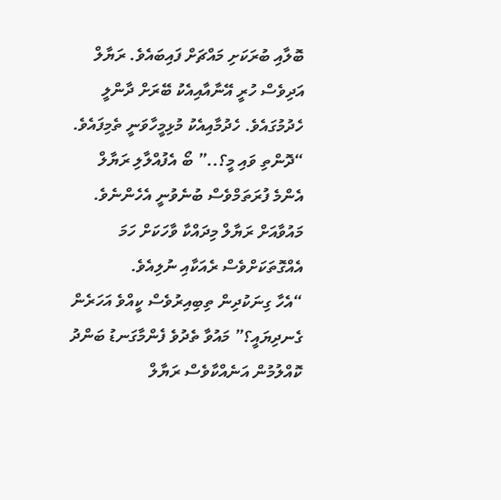ބޮލާއި ބުރަކަށި މައްޗަށް ފައިބައެވެ. ރަޔާލް އަދިވެސް ހުރީ އޭނާއާއިއެކު ބޭރަށް ދާންލީ ހެދުމުގައެވެ. ހެދުމާއިއެކު މުޅިމީހާވަނީ ތެމިފައެވެ.
“ދޮންތި ވައި މީ؟..” ބޯ އެފުއްލާލި ރަޔާލް އެންމެ ފުރަތަމްވެސް ބުނެވުނީ އެހެންނެވެ. މައުވާއަށް ރަޔާލް މިދައްކާ ވާހަކަށް ހަމަ އެއްގޮތަކަށްވެސް ރެއަކާއި ނުލިއެވެ.
“އެހާ ގިނަކުދިން ތިބިއިރުވެސް ކީއްވެ އަހަރެން ގެނދިޔައީ؟” މައުވާ ތެދުވެ ފެންމާގަނޑު ބަންދު ކޮއްލުމުން އަނެއްކާވެސް ރަޔާލް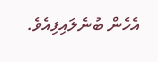އެހެން ބުނެލައިފިއެވެ.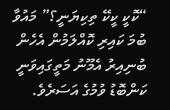“ކޮކީ ކީކޭ ތިކިޔަނީ؟” މައުވާ ބުމަ ކައިރި ކޮއްލަމުން އެހެން ބުނިއިރު އެމޫނު މަތީގައިވަނީ ކަންބޮޑު ވުމުގެ އަސަރެވެ.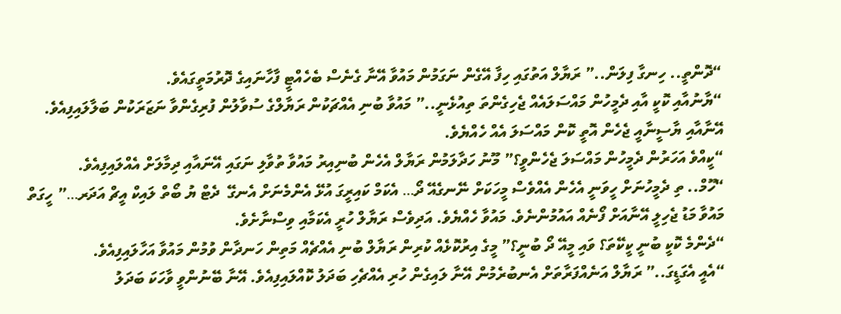“ދޮންތީ.. ހިނގާ ފިލަން..” ރަޔާލް އަތުގައި ހިފާ އޭގެން ނަގަމުން މައުވާ އޭނާ ގެނެސް ބެހެއްޓީ ފާހާނައިގެ ދޮރުމަތީގައެވެ.
“ޔާނުއާއި ކޮކީ އާއި ދެމީހުން މައްސަލައެއް ޖެހިގެންތަ ތިއުޅެނީ..” މައުވާ ބުނި އެއްޗަކުން ރަޔާލްގެ ސުވާލުން ފުރިގެންވާ ނަޒަރަކުން ބަލާލައިފިއެވެ. އޭނާއާއި ޔާސީނާއީ ޖެހެން އޮތީ ކޮން މައްސަލަ އެއް ހެއްޔެވެ.
“ކީއްވެ އަހަރުން ދެމީހުން މައްސަލަ ޖެހެންވީ؟” މޫނު ހަދާލަމުން ރަޔާލް އެހެން ބުނިއިރު މައުވާ ތުވާލި ނަގައި އޭނައާއި ދިމާލަށް އެއްލައިފިއެވެ.
“ހޫމް.. ތި ދެމީހުނަށް ހީވަނީ އެހެން އެއްވެސް މީހަކަށް ނޭނގެއޭ ދޯ… އެކަމް ކައިރީގަ އުޅޭ އެންމެނަށް އެނގޭ  ދެޓް ޔު ބޯތް ލައިކް އީޗް އަދަރ…” ހީގަތް މައުވާ މަޑު ޖެހިލީ އޭނާއަށް ފޯނެއް އައުމުންނެވެ. މައުވާ ހެއްޔެވެ. އަދިވެސް ރަޔާލް ހުރީ އެކަމާއި ވިސްނާށެވެ.
“ދެންމެ ކޮކީ ބުނީ ކީކޭތަ؟ ވައި މީއޭ ދޯ ބުނީ؟” މީގެ އިރުކޮޅެއް ކުރިން ރަޔާލް ބުނި އެއްޗެއް މަތިން ހަނދާން ވުމުން މައުވާ އަހާލައިފިއެވެ.
“އެއީ އެގަޑީގަ..” ރަޔާލް އަނެއްފަރާތަށް އެނބުރެމުން އޭނާ ލައިގެން ހުރި އެއްޗެހި ބަދަލު ކޮއްލައިފިއެވެ. އޭނާ ބޭނުންވީ ވާހަކަ ބަދަލު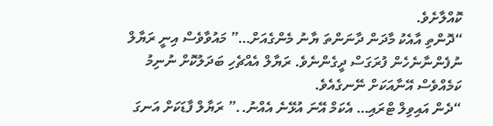ކޮއްލާށެވެ.
“ދޮންތި އާއެކު މާދަން ދާނަންތަ ޔާނު މެންގެއަށް…” މައުވާވެސް އިނީ ރަޔާލް ނުފެންނާނެހެން ފުރަގަސް ދީގެންނެވެ. ރަޔާލް އެއްޗެހި ބަދަލުކޮށް ނުނިމު ކަމެއްވެސް އޭނާއަކަށް ނޭނގެއެވެ.
“ދެން އައިވިލް ޓްރައި… އެކަމް އޭނަ އުޅޭނެ އެއްނު..” ރަޔާލް ފާޑަކަށް އަނގަ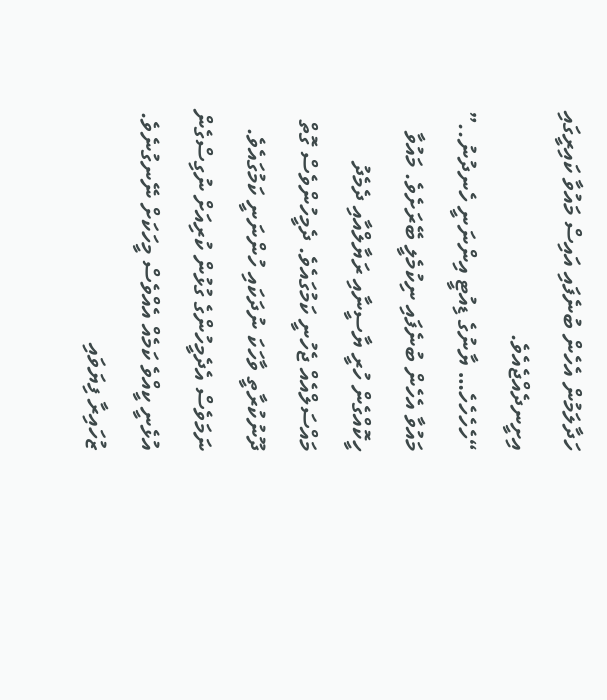ހަދާލަމުން އެހެން ބުނެފައި އައިސް މައުވާ ކައިރީގައި އިށީނދެއްޖެއެވެ.
“ހެހެހެހެ… ޔާނުގެ ޑިއުޓީ އިންނަނީ ހެނދުނު..” މައުވާ އެހެން ބުނެފައި ނިކުމެލީ ބޭރަށެވެ. މައުވާ ހީކޮއްގެން ހުރީ ޔާސީނާއި ރަޔާލްއާއި ދެމެދު މައްސަލްއެއް ޖެހުނީ ކަމުގައެވެ. ދެމީހުންވެސް ގޮތް ދޫނުކުރާތީ ވާހަކަ ނުދަކައި ހުންނަނީ ކަމުގައެވެ. ނަމަވެސް އެދެމީހުންގެ ގުޅުން ކުރިއަށް ނުގިސްގެން އުޅެނީ ކީއްވެ ކަމެއް އެއްވެސް މީހަކަށް ނޭނގުނެވެ. ޒުހައިރާ ފިޔަވައި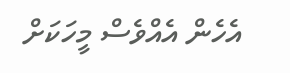އެހެން އެއްވެސް މީހަކަށް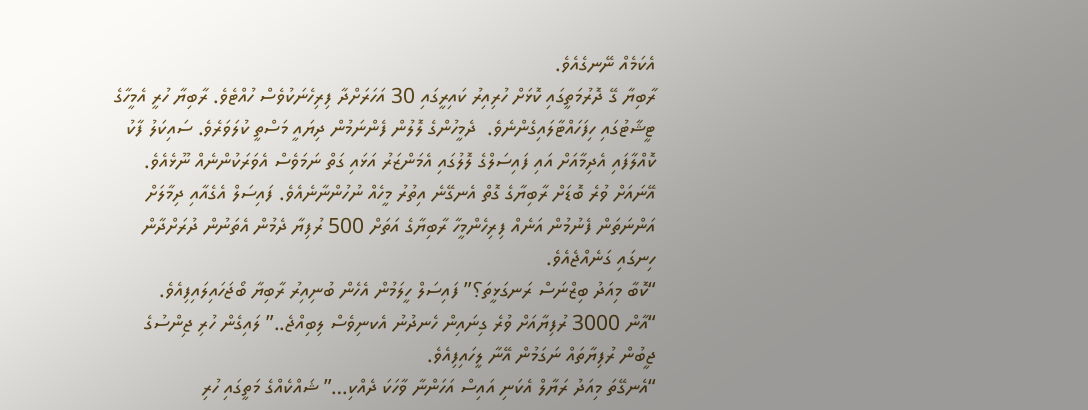އެކަމެއް ނޭނގެއެވެ.
ރާބިޔާ ގޭ ދޮރުމަތީގައި ކޮޅަށް ހުރިއިރު ކައިރީގައި 30 އަހަރަށްދާ ފިރިހެނަކުވެސް ހުއްޓެވެ. ރާބިޔާ ހުރީ އެމީހާގެ ޓީޝާޓުގައި ހިފަހައްޓާލައިގެންނެވެ.  ދެމީހުންގެ ލޮލުން ފެންނަމުން ދިޔައީ މަސްތީ ކުލަވަރެވެ. ސައިކަލު ފާކު ކޮއްލާފައި އެދިމާއަށް އައި ފައިސަލްގެ ލޮލުގައި އެމަންޒަރު އަޅައި ގަތް ނަމަވެސް އެވަރަކުންނެއް ނޫޅެއެވެ. އޭނައަށް ވުރެ ބޮޑަށް ރާބިޔާގެ ގޮތް އެނގޭނެ އިތުރު މީހެއް ނުހުންނާނެއެވެ. ފައިސަލް އެގެއާއި ދިމާލަށް އަންނަތަން ފެނުމުން އަނެއް ފިރިހެންމީހާ ރާބިޔާގެ އަތަށް 500 ރުފިޔާ ދެމުން އެތަނުން ދުރަށްދާން ހިނގައި ގަނެއްޖެއެވެ.
“ކޮބާ މިއަދު ބިޒްނަސް ރަނގަޅީތަ؟” ފައިސަލް ހީލަމުން އެހެން ބުނިއިރު ރާބިޔާ ބޯޖަހައިލައިފިއެވެ.
“އާން 3000 ރުފިޔާއަށް ވުރެ ގިނައިން ހެނދުނު އެކނިވެސް ލިބިއްޖެ..” ލައިގެން ހުރި ޖިންސުގެ ޖީބުން ރުފިޔާތައް ނަގަމުން އޭނާ ލީހައިފިއެވެ.
“އެނގޭތަ މިއަދު ރަޔާލް އެކަނި އައިސް އަހަންނާ ވާހަކަ ދެއްކި…” ޝައްކެއްގެ މަތީގައި ހުރި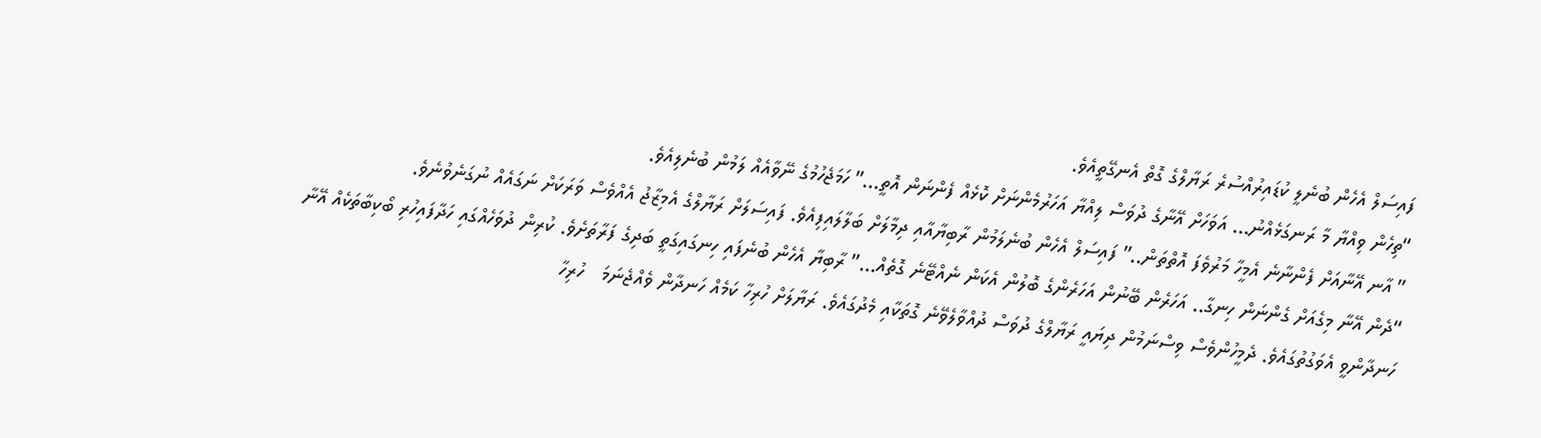ފައިސަލް އެހެން ބުނެލީ ކުޑައިރުއްސުރެ ރަޔާލްގެ ގޮތް އެނގޭތީއެވެ.
“ތިހެން ވިއްޔާ މާ ރަނގަޅެއްނު… އަވަހަށް އޭނާގެ ދުވަސް ލިއްޔާ އަހަރުމެންނަށް ކޮޅެއް ފެންނަން އޮތީ…” ހަމަޖެހުމުގެ ނޭވާއެއް ލަމުން ބުނެލިއެވެ.
” އާނ އޭނާއަށް ފެންނާނެ އެމީހާ މަރުވެފަ އޮތްތަން..” ފައިސަލް އެހެން ބުނެލަމުން ރާބިޔާއާއި ދިމާލަށް ބަލާލައިފިއެވެ. ފައިސަލަށް ރަޔާލްގެ އެމިޒާޖު އެއްވެސް ވަރަކަށް ނަގައެއް ނުގަނެވުނެވެ.
“ދެން އޭނާ މިގެއަށް ގެންނަން ހިނގާ.. އަހަރެން ބޭނުން އަހަރެންގެ ބޮލުން އެކަން ނެއްޓޭނެ ގޮތެއް…” ރާބިޔާ އެހެން ބުނެފައި ހިނގައިގަތީ ބަދިގެ ފަރާތަށެވެ. ކުރިން ދުވަހެއްގައި ހަދާފައިހުރި ބޯކިބާތަކެއް އޭނާ ހަނދާންވީ އެވަގުތުގައެވެ. ދެމީހުންވެސް ވިސްނަމުން ދިޔައީ ރަޔާލްގެ ދުވަސް ދުއްވާލެވޭނެ ގޮތަކާއި މެދުގައެވެ. ރަޔާލަށް ހުރިހާ ކަމެއް ހަނދާން ވެއްޖެނަމަ   ހުރިހާ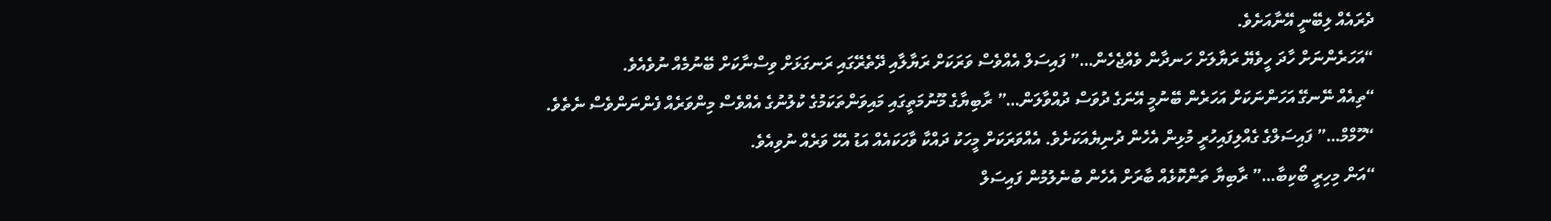ދެރައެއް ލިބޭނީ އޭނާއަށެވެ.
“އަހަރެންނަށް ހާދަ ހީވެޔޭ ރަޔާލަށް ހަނދާން ވެއްޖެހެން…” ފައިސަލް އެއްވެސް ވަރަކަށް ރަޔާލާއި ދޭތެރޭގައި ރަނގަޅަށް ވިސްނާކަށް ބޭނުމެއް ނުވެއެވެ.
“ތިއެއް ނޭނގޭ އަހަންނަކަށް އަހަރެން ބޭނުމީ އޭނަގެ ދުވަސް ދުއްވާލަން…” ރާބިޔާގެ މޫނުމަތީގައި މައިވަންތަކަމުގެ ކުލުނުގެ އެއްވެސް މިންވަރެއް ފެންނަންވެސް ނެތެވެ.
“ހޫމްމް…” ފައިސަލްގެ ގެއްލިފައިހުރީ މުޅިން އެހެން ދުނިޔެއަކަށެވެ. އެއްވަރަކަށް މީހަކު ދައްކާ ވާހަކައެއް އަޑު އެހޭ ވަރެއް ނުވިއެވެ.
“އަން މިހިރީ ބޯކިބާ…” ރާބިޔާ ތަންކޮޅެއް ބާރަށް އެހެން ބުނެލުމުން ފައިސަލް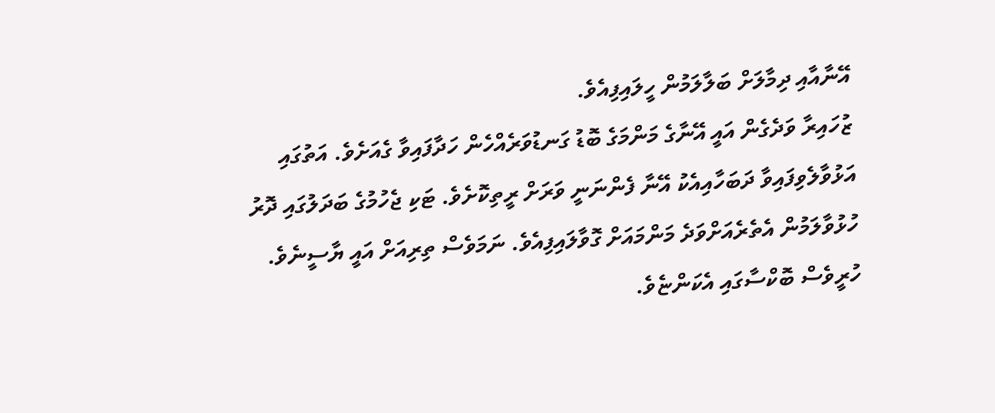އޭނާއާއި ދިމާލަށް ބަލާލަމުން ހީލައިފިއެވެ.
ޒުހައިރާ ވަދެގެން އައީ އޭނާގެ މަންމަގެ ބޮޑު ގަނޑުވަރެއްހެން ހަދާފައިވާ ގެއަށެވެ. އަތުގައި އަޅުވާލެވިފައިވާ ދަބަހާއިއެކު އޭނާ ފެންނަނީ ވަރަށް ރީތިކޮށެވެ. ޓަކި ޖެހުމުގެ ބަދަލުގައި ދޮރު ހުޅުވާލަމުން އެތެރެއަށްވަދެ މަންމައަށް ގޮވާލައިފިއެވެ. ނަމަވެސް ތިރިއަށް އައީ ޔާސީނެވެ. ހުރީވެސް ބޮކްސާގައި އެކަންޏެވެ.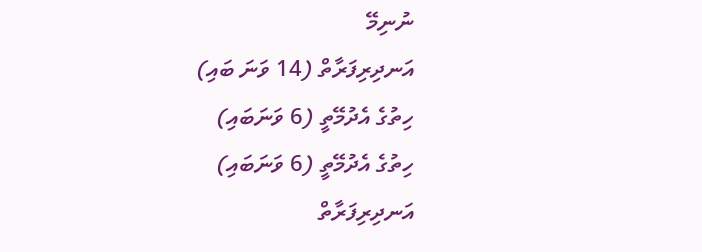ނުނިމޭ
އަނދިރިފަރާތް (14 ވަނަ ބައި)
ހިތުގެ އެދުމޭތީ (6 ވަނަބައި)
ހިތުގެ އެދުމޭތީ (6 ވަނަބައި)
އަނދިރިފަރާތް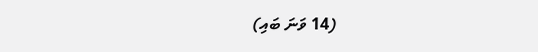(14 ވަނަ ބައި)